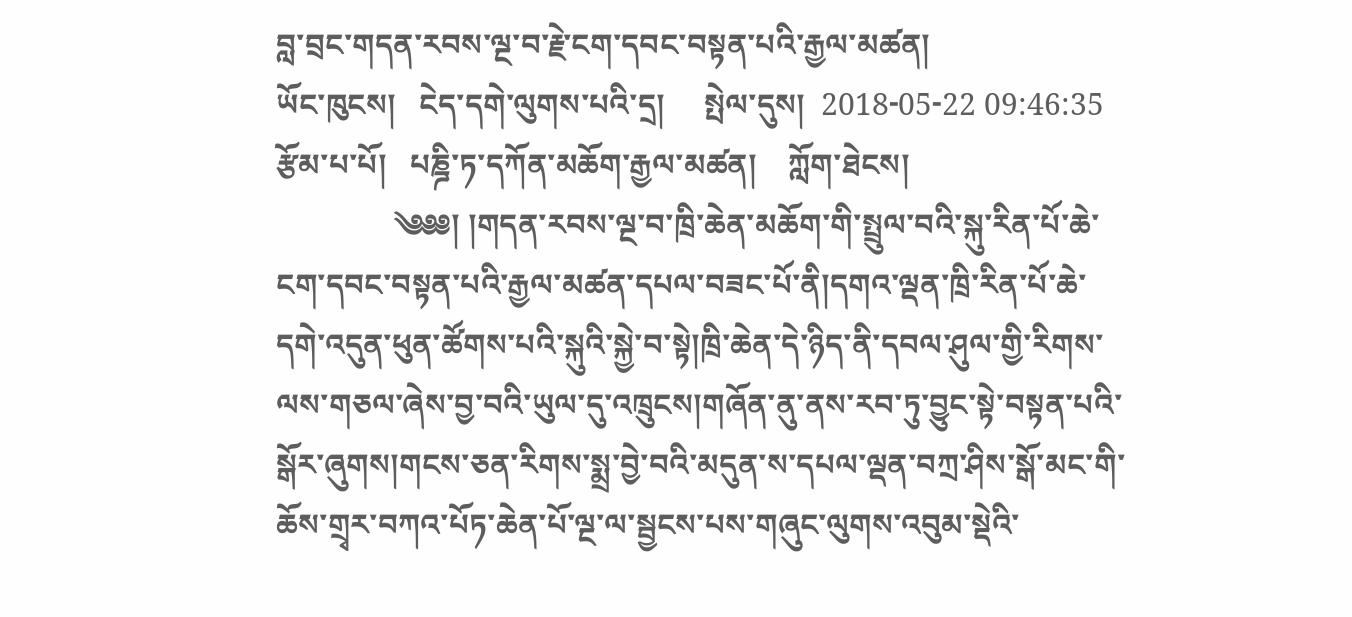བླ་བྲང་གདན་རབས་ལྔ་བ་རྗེ་ངག་དབང་བསྟན་པའི་རྒྱལ་མཚན།
ཡོང་ཁུངས།   ངེད་དགེ་ལུགས་པའི་དྲ།     སྤེལ་དུས།  2018-05-22 09:46:35     རྩོམ་པ་པོ།   པཎྜི་ཏ་དཀོན་མཆོག་རྒྱལ་མཚན།    ཀློག་ཐེངས།
               ༄༅༅། །གདན་རབས་ལྔ་བ་ཁྲི་ཆེན་མཆོག་གི་སྤྲུལ་བའི་སྐུ་རིན་པོ་ཆེ་ངག་དབང་བསྟན་པའི་རྒྱལ་མཚན་དཔལ་བཟང་པོ་ནི།དགའ་ལྡན་ཁྲི་རིན་པོ་ཆེ་དགེ་འདུན་ཕུན་ཚོགས་པའི་སྐུའི་སྐྱེ་བ་སྟེ།ཁྲི་ཆེན་དེ་ཉིད་ནི་དབལ་ཤུལ་གྱི་རིགས་ལས་གཅལ་ཞེས་བྱ་བའི་ཡུལ་དུ་འཁྲུངས།གཞོན་ནུ་ནས་རབ་ཏུ་བྱུང་སྟེ་བསྟན་པའི་སྒོར་ཞུགས།གངས་ཅན་རིགས་སྨྲ་བྱེ་བའི་མདུན་ས་དཔལ་ལྡན་བཀྲ་ཤིས་སྒོ་མང་གི་ཆོས་གྲྭར་བཀའ་པོཏ་ཆེན་པོ་ལྔ་ལ་སྦྱངས་པས་གཞུང་ལུགས་འབུམ་སྡེའི་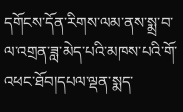དགོངས་དོན་རིགས་ལམ་ནས་སྨྲ་བ་ལ་འགྲན་ཟླ་མེད་པའི་མཁས་པའི་གོ་འཕང་ཐོབ།དཔལ་ལྡན་སྨད་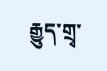རྒྱུད་གྲྭ་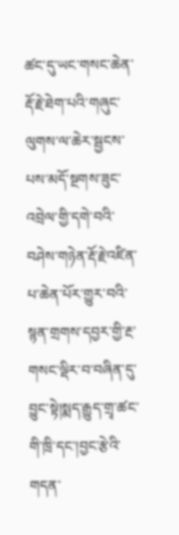ཚང་དུ་ཡང་གསང་ཆེན་རྡོ་རྗེ་ཐེག་པའི་གཞུང་ལུགས་ལ་ཆེར་སྦྱངས་པས་མདོ་སྔགས་ཟུང་འབྲེལ་གྱི་དགེ་བའི་བཤེས་གཉེན་རྡོ་རྗེ་འཛིན་པ་ཆེན་པོར་གྱུར་བའི་སྙན་གྲགས་དབྱར་གྱི་རྔ་གསང་ལྡིར་བ་བཞིན་དུ་བྱུང་སྟེ།སྨད་རྒྱུད་གྲྭ་ཚང་གི་ཁྲི་དང་།བྱང་རྩེའི་གདན་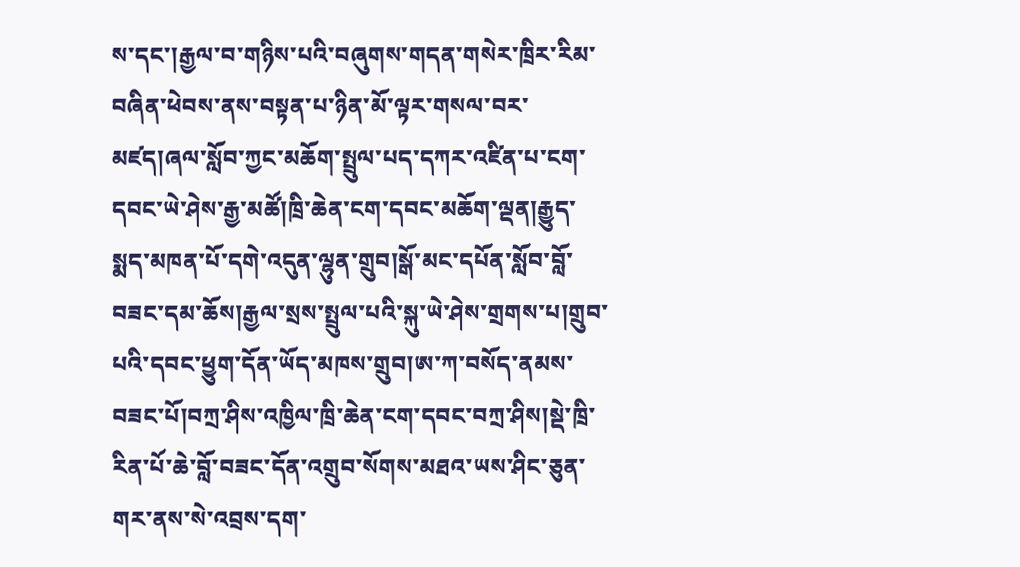ས་དང་།རྒྱལ་བ་གཉིས་པའི་བཞུགས་གདན་གསེར་ཁྲིར་རིམ་བཞིན་ཕེབས་ནས་བསྟན་པ་ཉིན་མོ་ལྟར་གསལ་བར་མཛད།ཞལ་སློབ་ཀྱང་མཆོག་སྤྲུལ་པད་དཀར་འཛིན་པ་ངག་དབང་ཡེ་ཤེས་རྒྱ་མཚོ།ཁྲི་ཆེན་ངག་དབང་མཆོག་ལྡན།རྒྱུད་སྨད་མཁན་པོ་དགེ་འདུན་ལྷུན་གྲུབ།སྒོ་མང་དཔོན་སློབ་བློ་བཟང་དམ་ཆོས།རྒྱལ་སྲས་སྤྲུལ་པའི་སྐུ་ཡེ་ཤེས་གྲགས་པ།གྲུབ་པའི་དབང་ཕྱུག་དོན་ཡོད་མཁས་གྲུབ།ཨ་ཀ་བསོད་ནམས་བཟང་པོ།བཀྲ་ཤིས་འཁྱིལ་ཁྲི་ཆེན་ངག་དབང་བཀྲ་ཤིས།སྡེ་ཁྲི་རིན་པོ་ཆེ་བློ་བཟང་དོན་འགྲུབ་སོགས་མཐའ་ཡས་ཤིང་ཅུན་གར་ནས་སེ་འབྲས་དག་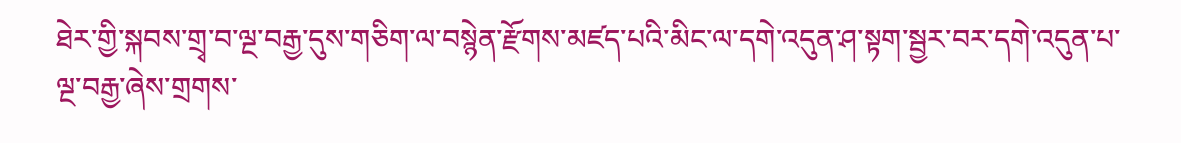ཐེར་གྱི་སྐབས་གྲྭ་བ་ལྔ་བརྒྱ་དུས་གཅིག་ལ་བསྙེན་རྫོགས་མཛད་པའི་མིང་ལ་དགེ་འདུན་ཤ་སྟག་སྦྱར་བར་དགེ་འདུན་པ་ལྔ་བརྒྱ་ཞེས་གྲགས་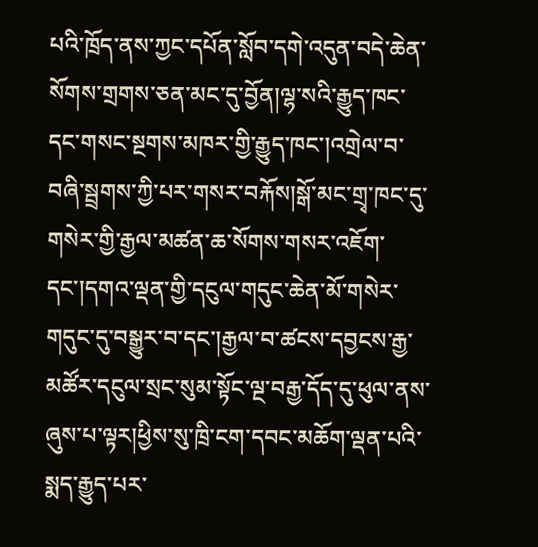པའི་ཁྲོད་ནས་ཀྱང་དཔོན་སློབ་དགེ་འདུན་བདེ་ཆེན་སོགས་གྲགས་ཅན་མང་དུ་བྱོན།ལྷ་སའི་རྒྱུད་ཁང་དང་གསང་སྔགས་མཁར་གྱི་རྒྱུད་ཁང་།འགྲེལ་བ་བཞི་སྦྲགས་ཀྱི་པར་གསར་བརྐོས།སྒོ་མང་གྲྭ་ཁང་དུ་གསེར་གྱི་རྒྱལ་མཚན་ཆ་སོགས་གསར་འཇོག་དང་།དགའ་ལྡན་གྱི་དངུལ་གདུང་ཆེན་མོ་གསེར་གདུང་དུ་བསྒྱུར་བ་དང་།རྒྱལ་བ་ཚངས་དབྱངས་རྒྱ་མཚོར་དངུལ་སྲང་སུམ་སྟོང་ལྔ་བརྒྱ་དོད་དུ་ཕུལ་ནས་ཞུས་པ་ལྟར།ཕྱིས་སུ་ཁྲི་ངག་དབང་མཆོག་ལྡན་པའི་སྨད་རྒྱུད་པར་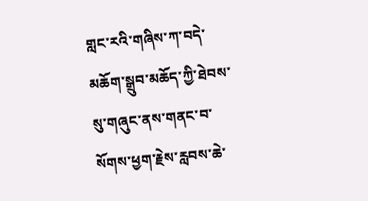གླང་རའི་གཞིས་ཀ་བདེ་མཆོག་སྒྲུབ་མཆོད་ཀྱི་ཐེབས་སུ་གཞུང་ནས་གནང་བ་སོགས་ཕྱག་རྗེས་རླབས་ཆེ་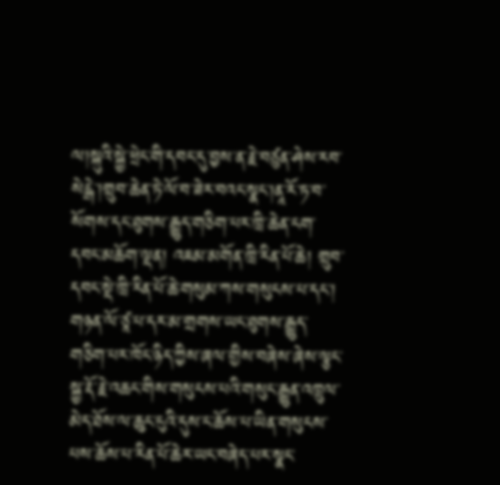ལ།སྐུའི་སྐྱེ་ཕྲེང་གི་དབང་དུ་བྱས་ན་རྗེ་བཙུན་ཤེས་རབ་སེངྒེ་།གྲུབ་ཆེན་ཏེ་ལོ་བ་ཟེར་བའང་སྣང་།ནཱ་རོ་ཏ་བ་སོགས་དང་ཐུགས་རྒྱུད་གཅིག་པར་ཁྲི་ཆེན་ངག་དབང་མཆོག་ལྡན། འཇམ་མགོན་ཁྲི་རིན་པོ་ཆེ། གྲུབ་དབང་སྡེ་ཁྲི་རིན་པོ་ཆེ་གསུམ་ཀས་གསུངས་པ་དང་། གཉན་ལོ་ཙཱ་པ་དར་མ་གྲགས་ཡང་ཐུགས་རྒྱུད་གཅིག་པར་ཁོང་ཉིད་ཀྱིས་ཞལ་གྱིས་བཞེས་ཞེས་ལྕང་སྐྱ་རྡོ་རྗེ་འཆང་གིས་གསུངས་པའི་གསུང་རྒྱུན་འཁྲུལ་མེད་ཐོས་ལ་ཆུང་ངུའི་དུས་ང་ཆོས་པ་ཡིན་གསུངས་པས་ཆོས་པ་རིན་པོ་ཆེར་ཡང་བཞེད་པར་སྣང་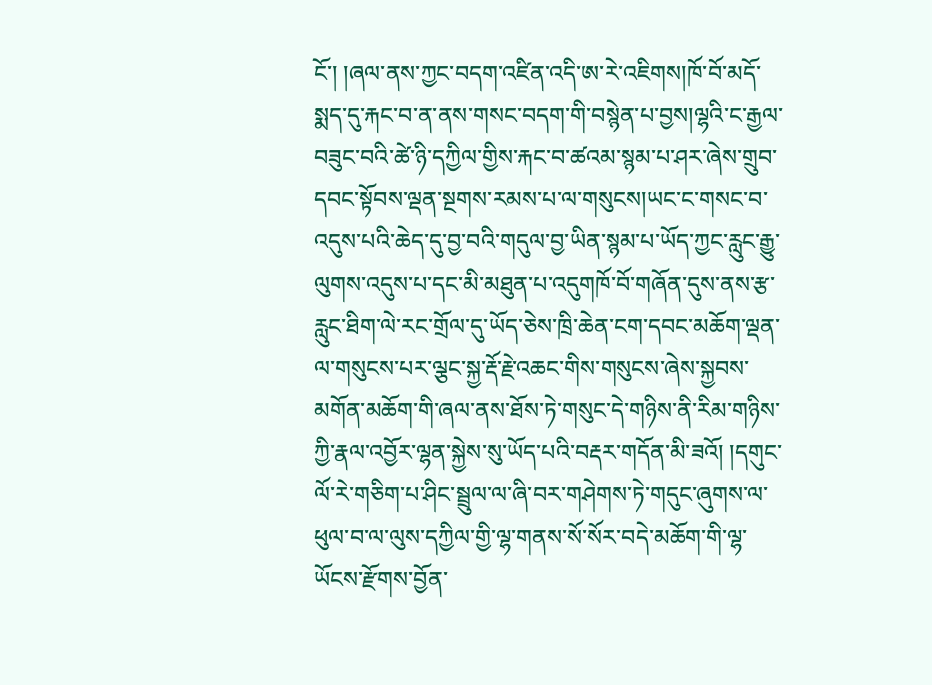ངོ་། །ཞལ་ནས་ཀྱང་བདག་འཛིན་འདི་ཨ་རེ་འཇིགས།ཁོ་བོ་མདོ་སྨད་དུ་རྐང་བ་ན་ནས་གསང་བདག་གི་བསྙེན་པ་བྱས།ལྷའི་ང་རྒྱལ་བཟུང་བའི་ཚེ་ཉི་དཀྱིལ་གྱིས་རྐང་བ་ཚའམ་སྙམ་པ་ཤར་ཞེས་གྲུབ་དབང་སྟོབས་ལྡན་སྔགས་རམས་པ་ལ་གསུངས།ཡང་ང་གསང་བ་འདུས་པའི་ཆེད་དུ་བྱ་བའི་གདུལ་བྱ་ཡིན་སྙམ་པ་ཡོད་ཀྱང་རླུང་རྒྱུ་ལུགས་འདུས་པ་དང་མི་མཐུན་པ་འདུགཁོ་བོ་གཞོན་དུས་ནས་རྩ་རླུང་ཐིག་ལེ་རང་གྲོལ་དུ་ཡོད་ཅེས་ཁྲི་ཆེན་ངག་དབང་མཆོག་ལྡན་ལ་གསུངས་པར་ལྕང་སྐྱ་རྡོ་རྗེ་འཆང་གིས་གསུངས་ཞེས་སྐྱབས་མགོན་མཆོག་གི་ཞལ་ནས་ཐོས་ཏེ་གསུང་དེ་གཉིས་ནི་རིམ་གཉིས་ཀྱི་རྣལ་འབྱོར་ལྷན་སྐྱེས་སུ་ཡོད་པའི་བརྡར་གདོན་མི་ཟའོ། །དགུང་ལོ་རེ་གཅིག་པ་ཤིང་སྦྲུལ་ལ་ཞི་བར་གཤེགས་ཏེ་གདུང་ཞུགས་ལ་ཕུལ་བ་ལ་ལུས་དཀྱིལ་གྱི་ལྷ་གནས་སོ་སོར་བདེ་མཆོག་གི་ལྷ་ཡོངས་རྫོགས་བྱོན་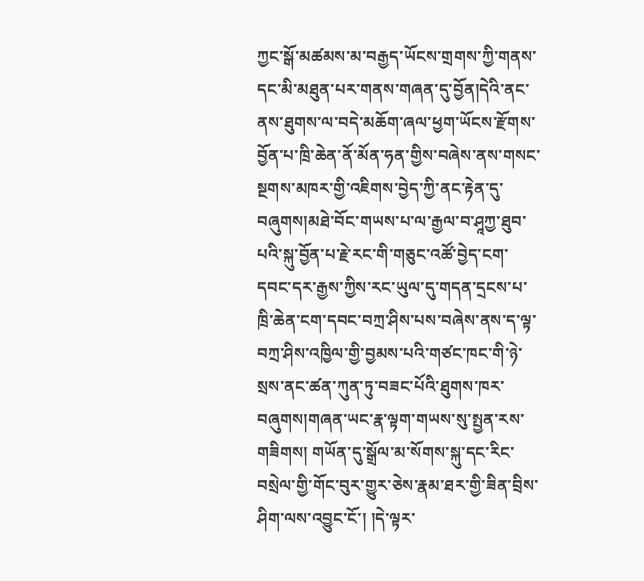ཀྱང་སྒོ་མཚམས་མ་བརྒྱད་ཡོངས་གྲགས་ཀྱི་གནས་དང་མི་མཐུན་པར་གནས་གཞན་དུ་བྱོན།དེའི་ནང་ནས་ཐུགས་ལ་བདེ་མཆོག་ཞལ་ཕྱག་ཡོངས་རྫོགས་བྱོན་པ་ཁྲི་ཆེན་ནོ་མོན་ཧན་གྱིས་བཞེས་ནས་གསང་སྔགས་མཁར་གྱི་འཇིགས་བྱེད་ཀྱི་ནང་རྟེན་དུ་བཞུགས།མཐེ་བོང་གཡས་པ་ལ་རྒྱལ་བ་ཤཱཀྱ་ཐུབ་པའི་སྐུ་བྱོན་པ་རྗེ་རང་གི་གཅུང་འཚོ་བྱེད་ངག་དབང་དར་རྒྱས་ཀྱིས་རང་ཡུལ་དུ་གདན་དྲངས་པ་ཁྲི་ཆེན་ངག་དབང་བཀྲ་ཤིས་པས་བཞེས་ནས་ད་ལྟ་བཀྲ་ཤིས་འཁྱིལ་གྱི་བྱམས་པའི་གཙང་ཁང་གི་ཉེ་སྲས་ནང་ཚན་ཀུན་ཏུ་བཟང་པོའི་ཐུགས་ཁར་བཞུགས།གཞན་ཡང་རྣ་ལྟག་གཡས་སུ་སྤྱན་རས་གཟིགས། གཡོན་དུ་སྒྲོལ་མ་སོགས་སྐུ་དང་རིང་བསྲེལ་གྱི་གོང་བུར་གྱུར་ཅེས་རྣམ་ཐར་གྱི་ཟིན་བྲིས་ཤིག་ལས་འབྱུང་ངོ་། །དེ་ལྟར་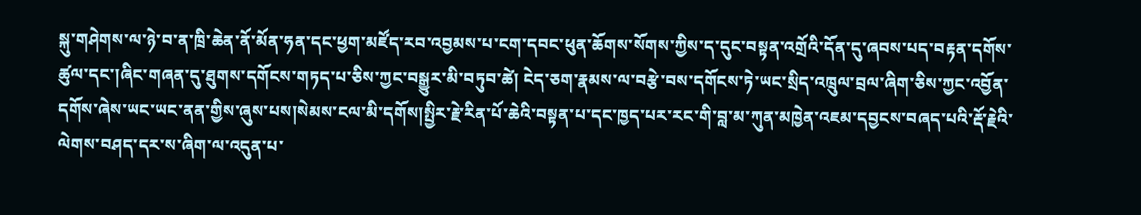སྐུ་གཤེགས་ལ་ཉེ་བ་ན་ཁྲི་ཆེན་ནོ་མོན་ཧན་དང་ཕྱག་མཛོད་རབ་འབྱམས་པ་ངག་དབང་ཕུན་ཆོགས་སོགས་ཀྱིས་ད་དུང་བསྟན་འགྲོའི་དོན་དུ་ཞབས་པད་བརྟན་དགོས་ཚུལ་དང་།ཞིང་གཞན་དུ་ཐུགས་དགོངས་གཏད་པ་ཅིས་ཀྱང་བསྒྱུར་མི་བཏུབ་ཚེ། ངེད་ཅག་རྣམས་ལ་བརྩེ་བས་དགོངས་ཏེ་ཡང་སྲིད་འཁྲུལ་བྲལ་ཞིག་ཅིས་ཀྱང་འབྱོན་དགོས་ཞེས་ཡང་ཡང་ནན་གྱིས་ཞུས་པས།སེམས་ངལ་མི་དགོས།སྤྱིར་རྗེ་རིན་པོ་ཆེའི་བསྟན་པ་དང་ཁྱད་པར་རང་གི་བླ་མ་ཀུན་མཁྱེན་འཇམ་དབྱངས་བཞད་པའི་རྡོ་རྗེའི་ལེགས་བཤད་དར་ས་ཞིག་ལ་འདུན་པ་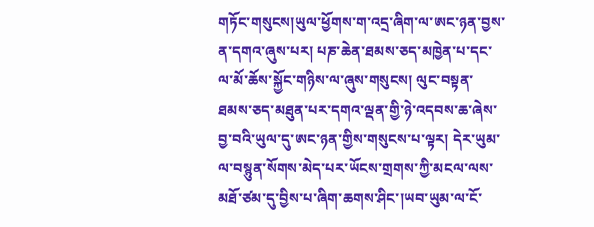གཏོང་གསུངས།ཡུལ་ཕྱོགས་ག་འདྲ་ཞིག་ལ་ཨང་ཉན་བྱས་ན་དགའ་ཞུས་པར། པཎ་ཆེན་ཐམས་ཅད་མཁྱེན་པ་དང་ལ་མོ་ཆོས་སྐྱོང་གཉིས་ལ་ཞུས་གསུངས། ལུང་བསྟན་ཐམས་ཅད་མཐུན་པར་དགའ་ལྡན་གྱི་ཉེ་འདབས་ཆ་ཞེས་བྱ་བའི་ཡུལ་དུ་ཨང་ཉན་གྱིས་གསུངས་པ་ལྟར། དེར་ཡུམ་ལ་བསྙུན་སོགས་མེད་པར་ཡོངས་གྲགས་ཀྱི་མངལ་ལས་མཐོ་ཙམ་དུ་བྱིས་པ་ཞིག་ཆགས་ཤིང་།ཡབ་ཡུམ་ལ་ངོ་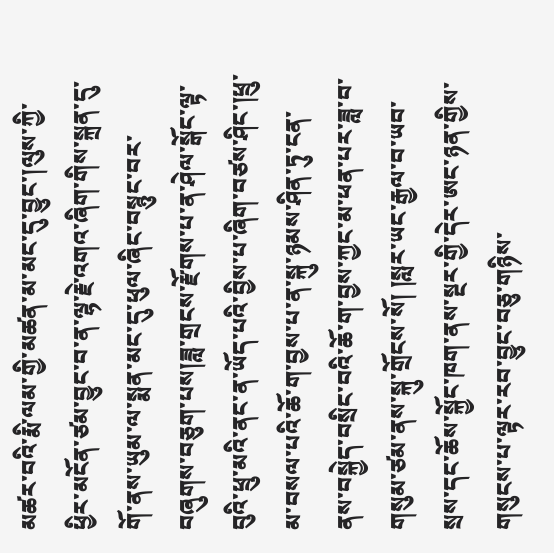མཚར་བའི་རྨི་ལམ་གྱི་མཚན་མ་མང་དུ་བྱུང་།ལུས་ཀྱི་ཕྱིར་མངོན་ཙམ་བྱུང་བ་ན་ལྷ་རྗེ་འགའ་ཞིག་གིས་སྐྲན་དུ་གོ་ནས་ཡུམ་ལ་སྨན་མང་དུ་ཕུལ་ཞིང་བསྙུང་བར་བཞུགས་བཅུག་པས།ཟླ་གྲངས་རྫོགས་པ་ན་ཤེལ་སྒོང་ལྟ་བུའི་ཕྲུ་མའི་ནང་ན་ཡོད་པའི་བྱིས་པ་ཞིག་བཙས་ཤིང་།ཕྲུ་མ་བསལ་པའི་ཆོ་ག་བྱས་པ་ན་སྐུ་ཉམས་ཤིན་ཏུ་ངན་ནས་བསྐྱེད་བསྲིང་བའི་ཆོ་ག་བྱས་ཀྱང་མ་ཕན་པར་ཟླ་བ་གསུམ་ཙམ་ནས་སྐུ་གྲོངས་སོ། །སླར་ཡང་རྒྱལ་བ་ཡབ་སྲས་དང་ཆོས་སྐྱོང་ཁག་ནས་སྔར་གྱི་དེར་ཨང་ཉན་གྱིས་གསུངས་པ་ལྟར་རབ་བྱུང་བཅུ་གཉིས་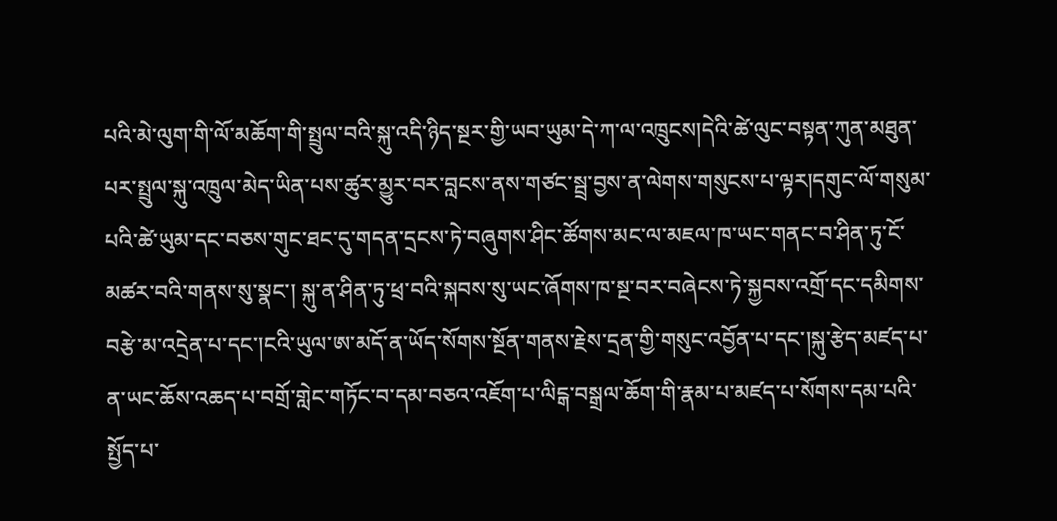པའི་མེ་ལུག་གི་ལོ་མཆོག་གི་སྤྲུལ་བའི་སྐུ་འདི་ཉིད་སྔར་གྱི་ཡབ་ཡུམ་དེ་ཀ་ལ་འཁྲུངས།དེའི་ཚེ་ལུང་བསྟན་ཀུན་མཐུན་པར་སྤྲུལ་སྐུ་འཁྲུལ་མེད་ཡིན་པས་ཚུར་མྱུར་བར་བླངས་ནས་གཙང་སྦྲ་བྱས་ན་ལེགས་གསུངས་པ་ལྟར།དགུང་ལོ་གསུམ་པའི་ཚེ་ཡུམ་དང་བཅས་གུང་ཐང་དུ་གདན་དྲངས་ཏེ་བཞུགས་ཤིང་ཚོགས་མང་ལ་མཇལ་ཁ་ཡང་གནང་བ་ཤིན་ཏུ་ངོ་མཚར་བའི་གནས་སུ་སྣང་། སྐུ་ན་ཤིན་ཏུ་ཕྲ་བའི་སྐབས་སུ་ཡང་ཞོགས་ཁ་སྔ་བར་བཞེངས་ཏེ་སྐྱབས་འགྲོ་དང་དམིགས་བརྩེ་མ་འདྲེན་པ་དང་།ངའི་ཡུལ་ཨ་མདོ་ན་ཡོད་སོགས་སྔོན་གནས་རྗེས་དྲན་གྱི་གསུང་འབྱོན་པ་དང་།སྐུ་རྩེད་མཛད་པ་ན་ཡང་ཆོས་འཆད་པ་བགྲོ་གླེང་གཏོང་བ་དམ་བཅའ་འཇོག་པ་ལིངྒ་བསྒྲལ་ཆོག་གི་རྣམ་པ་མཛད་པ་སོགས་དམ་པའི་སྤྱོད་པ་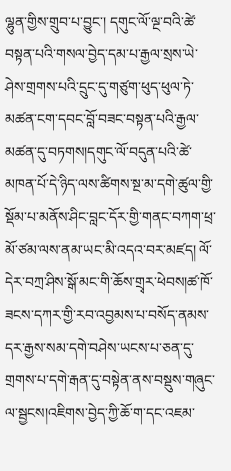ལྷུན་གྱིས་གྲུབ་པ་བྱུང་། དགུང་ལོ་ལྔ་བའི་ཚེ་བསྟན་པའི་གསལ་བྱེད་དམ་པ་རྒྱལ་སྲས་ཡེ་ཤེས་གྲགས་པའི་དྲུང་དུ་གཙུག་ཕུད་ཕུལ་ཏེ་མཚན་ངག་དབང་བློ་བཟང་བསྟན་པའི་རྒྱལ་མཚན་དུ་བཏགས།དགུང་ལོ་བདུན་པའི་ཚེ་མཁན་པོ་དེ་ཉིད་ལས་ཚིགས་སྔ་མ་དགེ་ཚུལ་གྱི་སྡོམ་པ་མནོས་ཤིང་བླང་དོར་གྱི་གནང་བཀག་ཕྲ་མོ་ཙམ་ལས་ནམ་ཡང་མི་འདའ་བར་མཛད། ལོ་དེར་བཀྲ་ཤིས་སྒོ་མང་གི་ཆོས་གྲྭར་ཕེབས།ཚ་ཁོ་ཟངས་དཀར་གྱི་རབ་འབྱམས་པ་བསོད་ནམས་དར་རྒྱས་སམ་དགེ་བཤེས་ཡངས་པ་ཅན་དུ་གྲགས་པ་དགེ་རྒན་དུ་བསྟེན་ནས་བསྡུས་གཞུང་ལ་སྦྱངས།འཇིགས་བྱེད་ཀྱི་ཆོ་ག་དང་འཇམ་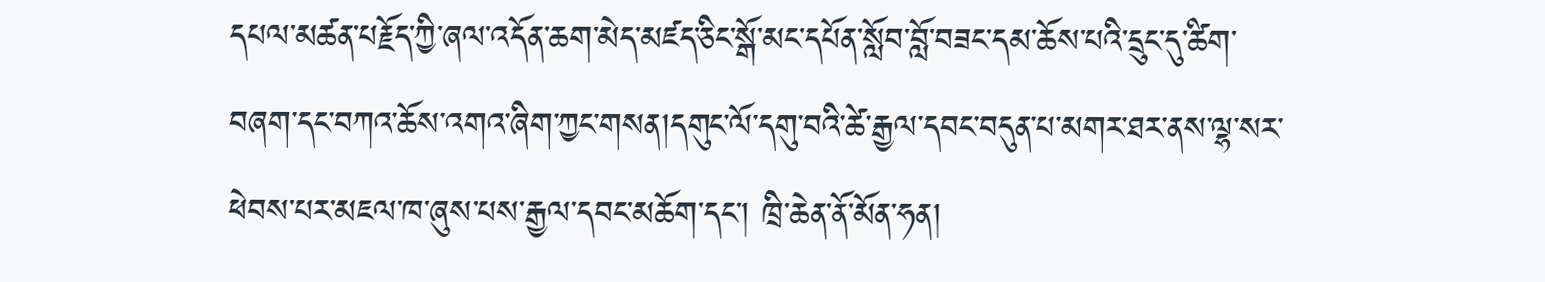དཔལ་མཚན་པརྗོད་ཀྱི་ཞལ་འདོན་ཆག་མེད་མཛད་ཅིང་སྒོ་མང་དཔོན་སློབ་བློ་བཟང་དམ་ཆོས་པའི་དྲུང་དུ་ཚིག་བཞག་དང་བཀའ་ཆོས་འགའ་ཞིག་ཀྱང་གསན།དགུང་ལོ་དགུ་བའི་ཚེ་རྒྱལ་དབང་བདུན་པ་མགར་ཐར་ནས་ལྷ་སར་ཕེབས་པར་མཇལ་ཁ་ཞུས་པས་རྒྱལ་དབང་མཆོག་དང་། ཁྲི་ཆེན་ནོ་མོན་ཧན།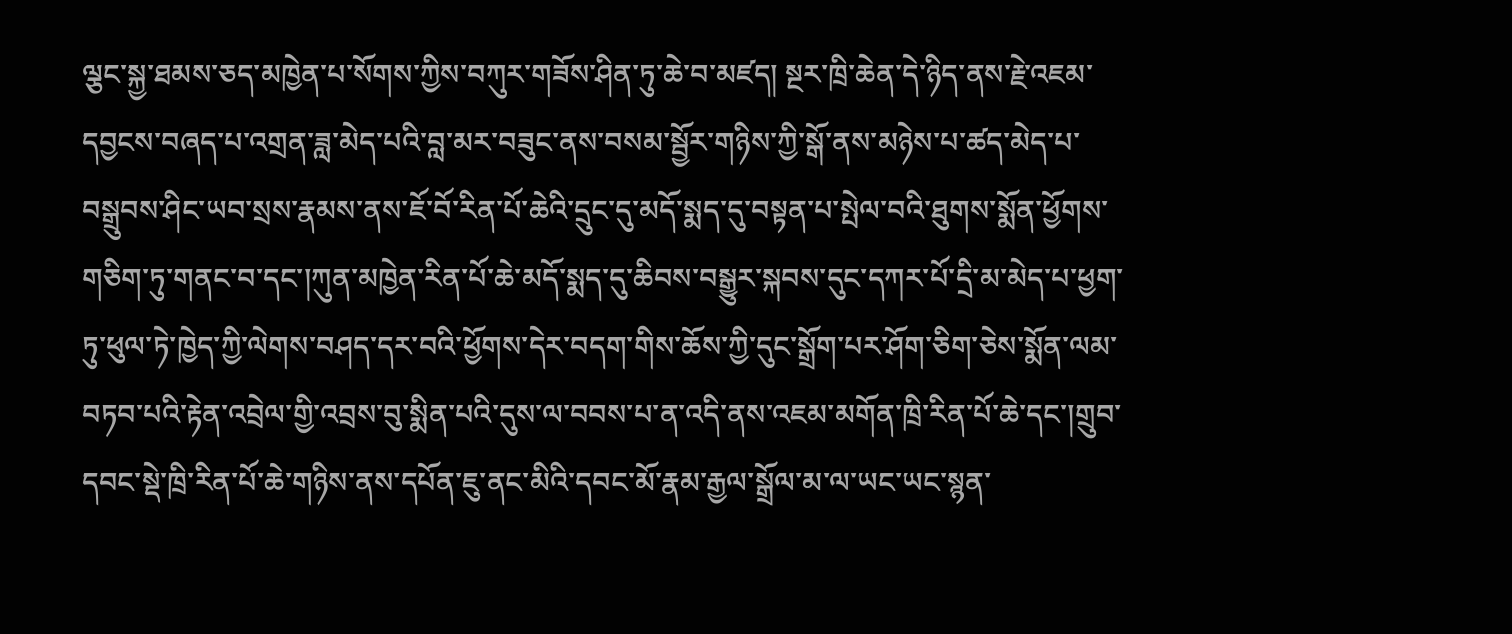ལྕང་སྐྱ་ཐམས་ཅད་མཁྱེན་པ་སོགས་ཀྱིས་བཀུར་གཟོས་ཤིན་ཏུ་ཆེ་བ་མཛད། སྔར་ཁྲི་ཆེན་དེ་ཉིད་ནས་རྗེ་འཇམ་དབྱངས་བཞད་པ་འགྲན་ཟླ་མེད་པའི་བླ་མར་བཟུང་ནས་བསམ་སྦྱོར་གཉིས་ཀྱི་སྒོ་ནས་མཉེས་པ་ཚད་མེད་པ་བསྒྲུབས་ཤིང་ཡབ་སྲས་རྣམས་ནས་ཇོ་བོ་རིན་པོ་ཆེའི་དྲུང་དུ་མདོ་སྨད་དུ་བསྟན་པ་སྤེལ་བའི་ཐུགས་སྨོན་ཕྱོགས་གཅིག་ཏུ་གནང་བ་དང་།ཀུན་མཁྱེན་རིན་པོ་ཆེ་མདོ་སྨད་དུ་ཆིབས་བསྒྱུར་སྐབས་དུང་དཀར་པོ་དྲི་མ་མེད་པ་ཕྱག་ཏུ་ཕུལ་ཏེ་ཁྱེད་ཀྱི་ལེགས་བཤད་དར་བའི་ཕྱོགས་དེར་བདག་གིས་ཆོས་ཀྱི་དུང་སྒྲོག་པར་ཤོག་ཅིག་ཅེས་སྨོན་ལམ་བཏབ་པའི་རྟེན་འབྲེལ་གྱི་འབྲས་བུ་སྨིན་པའི་དུས་ལ་བབས་པ་ན་འདི་ནས་འཇམ་མགོན་ཁྲི་རིན་པོ་ཆེ་དང་།གྲུབ་དབང་སྡེ་ཁྲི་རིན་པོ་ཆེ་གཉིས་ནས་དཔོན་ཇུ་ནང་མིའི་དབང་མོ་རྣམ་རྒྱལ་སྒྲོལ་མ་ལ་ཡང་ཡང་སྙན་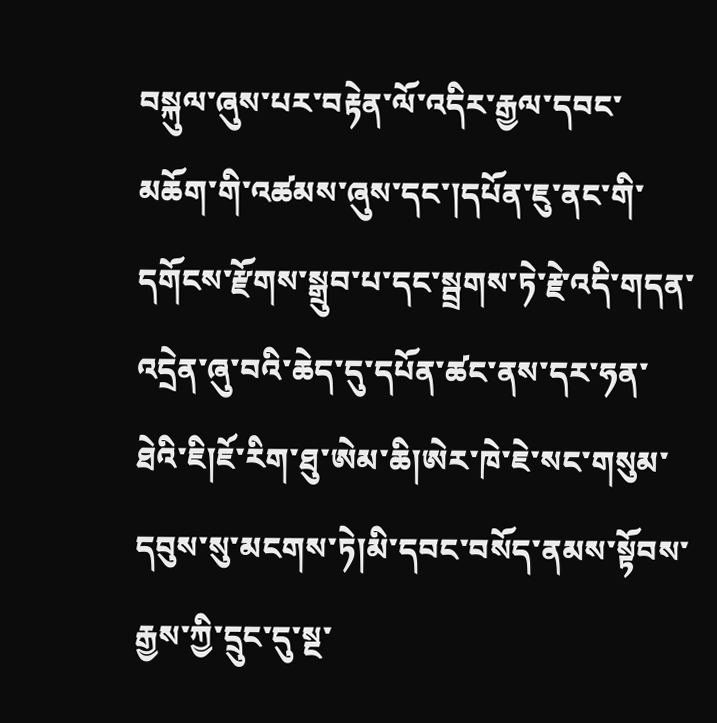བསྐུལ་ཞུས་པར་བརྟེན་ལོ་འདིར་རྒྱལ་དབང་མཆོག་གི་འཚམས་ཞུས་དང་།དཔོན་ཇུ་ནང་གི་དགོངས་རྫོགས་སྒྲུབ་པ་དང་སྦྲགས་ཏེ་རྗེ་འདི་གདན་འདྲེན་ཞུ་བའི་ཆེད་དུ་དཔོན་ཚང་ནས་དར་ཧན་ཐེའི་ཇི།ཇོ་རིག་ཐུ་ཨེམ་ཆི།ཨེར་ཁེ་ཇེ་སང་གསུམ་དབུས་སུ་མངགས་ཏེ།མི་དབང་བསོད་ནམས་སྟོབས་རྒྱས་ཀྱི་དྲུང་དུ་སྔ་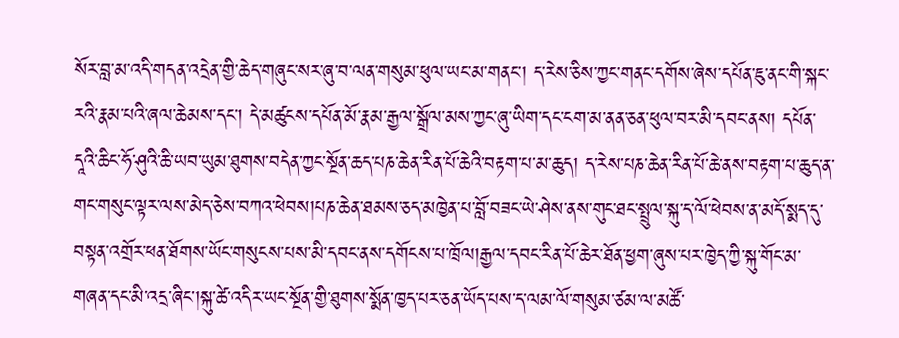སོར་བླ་མ་འདི་གདན་འདྲེན་གྱི་ཆེད་གཞུང་སར་ཞུ་བ་ལན་གསུམ་ཕུལ་ཡང་མ་གནང་། ད་རེས་ཅིས་ཀྱང་གནང་དགོས་ཞེས་དཔོན་ཇུ་ནང་གི་སྐང་རའི་རྣམ་པའི་ཞལ་ཆེམས་དང་། དེ་མཚུངས་དཔོན་མོ་རྣམ་རྒྱལ་སྒྲོལ་མས་ཀྱང་ཞུ་ཡིག་དང་ངག་མ་ནན་ཅན་ཕུལ་བར་མི་དབང་ནས། དཔོན་དཱའི་ཆིང་ཧོ་ཤུའི་ཆི་ཡབ་ཡུམ་ཐུགས་བདེན་ཀྱང་སྔོན་ཆད་པཎ་ཆེན་རིན་པོ་ཆེའི་བརྟག་པ་མ་ཆུད། ད་རེས་པཎ་ཆེན་རིན་པོ་ཆེ་ནས་བརྟག་པ་ཆུད་ན་གང་གསུང་ལྟར་ལས་མེད་ཅེས་བཀའ་ཕེབས།པཎ་ཆེན་ཐམས་ཅད་མཁྱེན་པ་བློ་བཟང་ཡེ་ཤེས་ནས་གུང་ཐང་སྤྲུལ་སྐུ་ད་ལོ་ཕེབས་ན་མདོ་སྨད་དུ་བསྟན་འགྲོར་ཕན་ཐོགས་ཡོང་གསུངས་པས་མི་དབང་ནས་དགོངས་པ་ཁྲོལ།རྒྱལ་དབང་རིན་པོ་ཆེར་ཐོན་ཕྱག་ཞུས་པར་ཁྱེད་ཀྱི་སྐུ་གོང་མ་གཞན་དང་མི་འདྲ་ཞིང་།སྐུ་ཚེ་འདིར་ཡང་སྔོན་གྱི་ཐུགས་སྨོན་ཁྱད་པར་ཅན་ཡོད་པས་ད་ལམ་ལོ་གསུམ་ཙམ་ལ་མཚོ་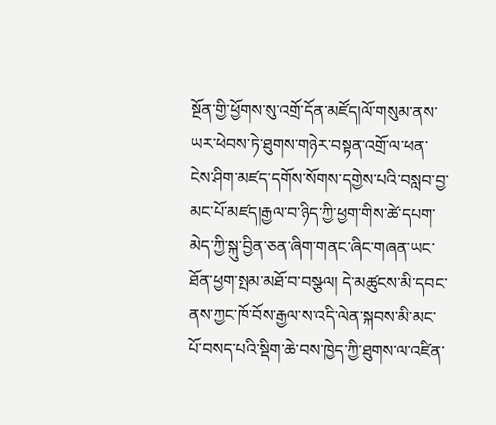སྔོན་གྱི་ཕྱོགས་སུ་འགྲོ་དོན་མཛོད།ལོ་གསུམ་ནས་ཡར་ཕེབས་ཏེ་ཐུགས་གཉེར་བསྟན་འགྲོ་ལ་ཕན་ངེས་ཤིག་མཛད་དགོས་སོགས་དགྱེས་པའི་བསླབ་བྱ་མང་པོ་མཛད།རྒྱལ་བ་ཉིད་ཀྱི་ཕྱག་གིས་ཚེ་དཔག་མེད་ཀྱི་སྐུ་བྱིན་ཅན་ཞིག་གནང་ཞིང་གཞན་ཡང་ཐོན་ཕྱག་སྤམ་མཐོ་བ་བསྩལ། དེ་མཚུངས་མི་དབང་ནས་ཀྱང་ཁོ་བོས་རྒྱལ་ས་འདི་ལེན་སྐབས་མི་མང་པོ་བསད་པའི་སྡིག་ཆེ་བས་ཁྱེད་ཀྱི་ཐུགས་ལ་འཛིན་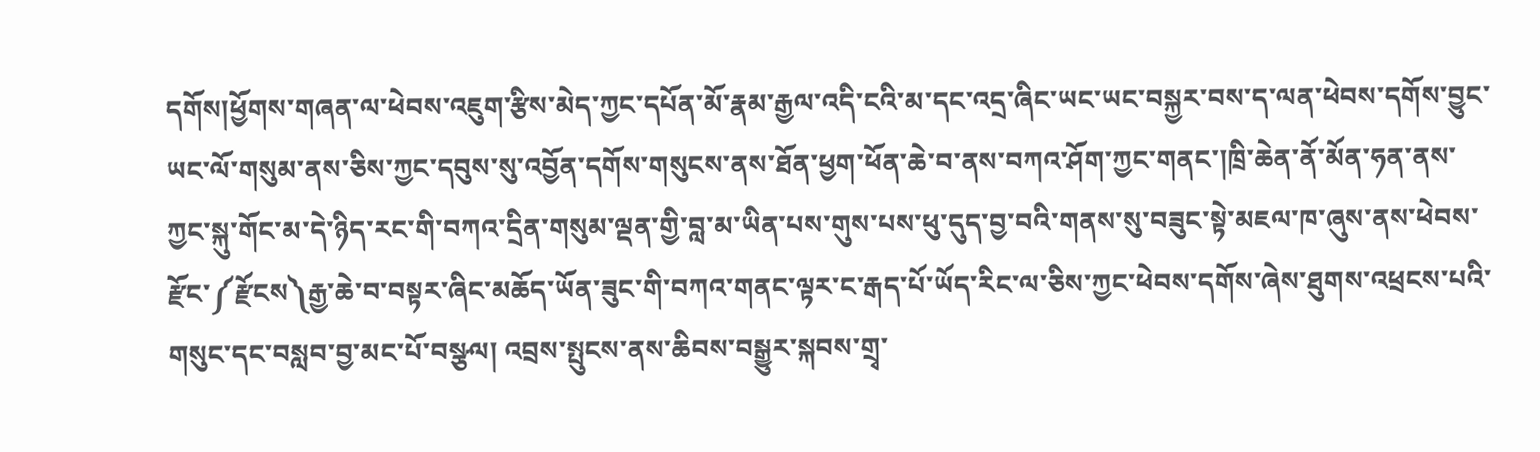དགོས།ཕྱོགས་གཞན་ལ་ཕེབས་འཇུག་རྩིས་མེད་ཀྱང་དཔོན་མོ་རྣམ་རྒྱལ་འདི་ངའི་མ་དང་འདྲ་ཞིང་ཡང་ཡང་བསྐྱར་བས་ད་ལན་ཕེབས་དགོས་བྱུང་ཡང་ལོ་གསུམ་ནས་ཅིས་ཀྱང་དབུས་སུ་འབྱོན་དགོས་གསུངས་ནས་ཐོན་ཕྱག་ཕོན་ཆེ་བ་ནས་བཀའ་ཤོག་ཀྱང་གནང་།ཁྲི་ཆེན་ནོ་མོན་ཧན་ནས་ཀྱང་སྐུ་གོང་མ་དེ་ཉིད་རང་གི་བཀའ་དྲིན་གསུམ་ལྡན་གྱི་བླ་མ་ཡིན་པས་གུས་པས་ཕུ་དུད་བྱ་བའི་གནས་སུ་བཟུང་སྟེ་མཇལ་ཁ་ཞུས་ནས་ཕེབས་རྫོང་༼རྫོངས༽རྒྱ་ཆེ་བ་བསྟར་ཞིང་མཆོད་ཡོན་ཟུང་གི་བཀའ་གནང་ལྟར་ང་རྒད་པོ་ཡོད་རིང་ལ་ཅིས་ཀྱང་ཕེབས་དགོས་ཞེས་ཐུགས་འཕྲངས་པའི་གསུང་དང་བསླབ་བྱ་མང་པོ་བསྩལ། འབྲས་སྤུངས་ནས་ཆིབས་བསྒྱུར་སྐབས་གྲྭ་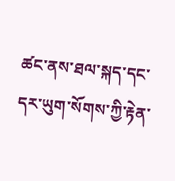ཚང་ནས་ཐལ་སྐད་དང་དར་ཡུག་སོགས་ཀྱི་རྟེན་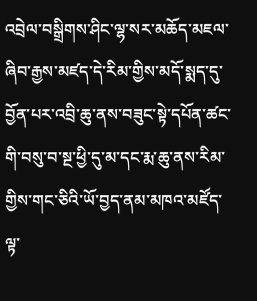འབྲེལ་བསྒྲིགས་ཤིང་ལྷ་སར་མཆོད་མཇལ་ཞིབ་རྒྱས་མཛད་དེ་རིམ་གྱིས་མདོ་སྨད་དུ་བྱོན་པར་འབྲི་ཆུ་ནས་བཟུང་སྟེ་དཔོན་ཚང་གི་བསུ་བ་སྔ་ཕྱི་དུ་མ་དང་རྨ་ཆུ་ནས་རིམ་གྱིས་གང་ཅིའི་ཡོ་བྱད་ནམ་མཁའ་མཛོད་ལྟ་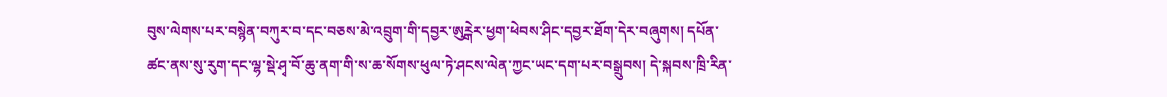བུས་ལེགས་པར་བསྙེན་བཀུར་བ་དང་བཅས་མེ་འབྲུག་གི་དབྱར་ཨུཪྒེར་ཕྱག་ཕེབས་ཤིང་དབྱར་ཐོག་དེར་བཞུགས། དཔོན་ཚང་ནས་སུ་རུག་དང་ལྷ་སྡེ་ཤྭ་བོ་ཆུ་ནག་གི་ས་ཆ་སོགས་ཕུལ་ཏེ་ཤངས་ལེན་ཀྱང་ཡང་དག་པར་བསྒྲུབས། དེ་སྐབས་ཁྲི་རིན་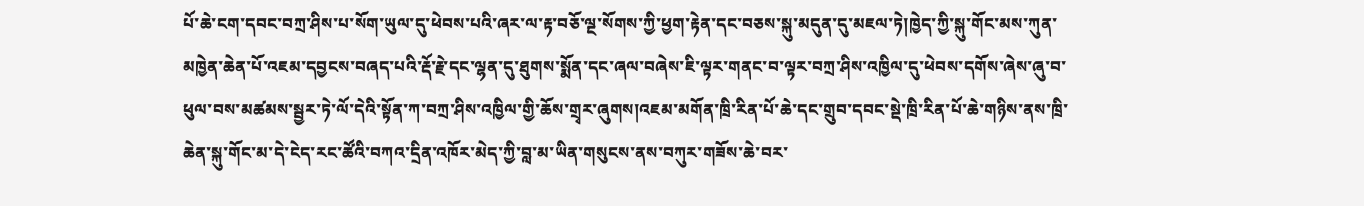པོ་ཆེ་ངག་དབང་བཀྲ་ཤིས་པ་སོག་ཡུལ་དུ་ཕེབས་པའི་ཞར་ལ་རྟ་བཅོ་ལྔ་སོགས་ཀྱི་ཕྱག་རྟེན་དང་བཅས་སྐུ་མདུན་དུ་མཇལ་ཏེ།ཁྱེད་ཀྱི་སྐུ་གོང་མས་ཀུན་མཁྱེན་ཆེན་པོ་འཇམ་དབྱངས་བཞད་པའི་རྡོ་རྗེ་དང་ལྷན་དུ་ཐུགས་སྨོན་དང་ཞལ་བཞེས་ཇི་ལྟར་གནང་བ་ལྟར་བཀྲ་ཤིས་འཁྱིལ་དུ་ཕེབས་དགོས་ཞེས་ཞུ་བ་ཕུལ་བས་མཚམས་སྦྱར་ཏེ་ལོ་དེའི་སྟོན་ཀ་བཀྲ་ཤིས་འཁྱིལ་གྱི་ཆོས་གྲྭར་ཞུགས།འཇམ་མགོན་ཁྲི་རིན་པོ་ཆེ་དང་གྲུབ་དབང་སྡེ་ཁྲི་རིན་པོ་ཆེ་གཉིས་ནས་ཁྲི་ཆེན་སྐུ་གོང་མ་དེ་ངེད་རང་ཚོའི་བཀའ་དྲིན་འཁོར་མེད་ཀྱི་བླ་མ་ཡིན་གསུངས་ནས་བཀུར་གཟོས་ཆེ་བར་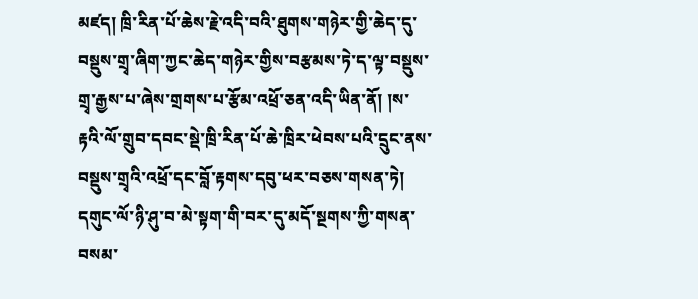མཛད། ཁྲི་རིན་པོ་ཆེས་རྗེ་འདི་བའི་ཐུགས་གཉེར་གྱི་ཆེད་དུ་བསྡུས་གྲྭ་ཞིག་ཀྱང་ཆེད་གཉེར་གྱིས་བརྩམས་ཏེ་ད་ལྟ་བསྡུས་གྲྭ་རྒྱས་པ་ཞེས་གྲགས་པ་རྩོམ་འཕྲོ་ཅན་འདི་ཡིན་ནོ། །ས་རྟའི་ལོ་གྲུབ་དབང་སྡེ་ཁྲི་རིན་པོ་ཆེ་ཁྲིར་ཕེབས་པའི་དྲུང་ནས་བསྡུས་གྲྭའི་འཕྲོ་དང་བློ་རྟགས་དབུ་ཕར་བཅས་གསན་ཏེ། དགུང་ལོ་ཉི་ཤུ་བ་མེ་སྟག་གི་བར་དུ་མདོ་སྔགས་ཀྱི་གསན་བསམ་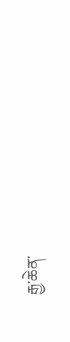རྒྱ་ཆེན་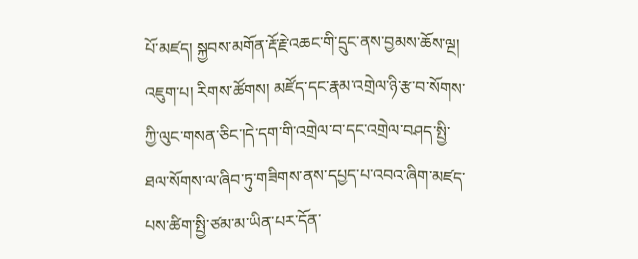པོ་མཛད། སྐྱབས་མགོན་རྡོ་རྗེ་འཆང་གི་དྲུང་ནས་བྱམས་ཆོས་ལྔ། འཇུག་པ། རིགས་ཚོགས། མཛོད་དང་རྣམ་འགྲེལ་ཉི་རྩ་བ་སོགས་ཀྱི་ལུང་གསན་ཅིང་།དེ་དག་གི་འགྲེལ་བ་དང་འགྲེལ་བཤད་སྤྱི་ཐལ་སོགས་ལ་ཞིབ་ཏུ་གཟིགས་ནས་དཔྱད་པ་འབའ་ཞིག་མཛད་པས་ཚིག་སྤྱི་ཙམ་མ་ཡིན་པར་དོན་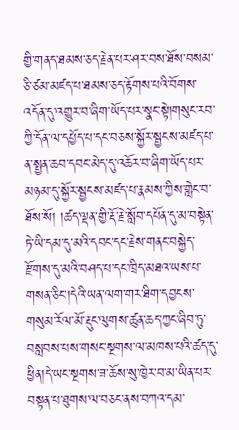གྱི་གནད་ཐམས་ཅད་རྗེན་པར་ཤར་བས་ཐོས་བསམ་ཅི་ཙམ་མཛད་པ་ཐམས་ཅད་རྟོགས་པའི་བོགས་འདོན་དུ་འགྱུར་བ་ཞིག་ཡོད་པར་སྣང་སྟེ།གསུང་རབ་ཀྱི་དོན་ལ་དཔྱོད་པ་དང་བཅས་སྐྱོར་སྦྱངས་མཛད་པ་ན་སྤྱན་ཆབ་དབང་མེད་དུ་འཆོར་བ་ཞིག་ཡོད་པར་མཉམ་དུ་སྐྱོར་སྦྱངས་མཛད་པ་རྣམས་ཀྱིས་གླེང་བ་ཐོས་སོ། །ཚད་ལྡན་གྱི་རྡོ་རྗེ་སློབ་དཔོན་དུ་མ་བསྟེན་ཏེ་ཡི་དམ་དུ་མའི་དབང་དང་རྗེས་གནང་བསྐྱེད་རྫོགས་དུ་མའི་བཤད་པ་དང་ཁྲིད་མཐའ་ཡས་པ་གསན་ཅིང་།དེའི་ཡན་ལག་གར་ཐིག་དབྱངས་གསུམ་རོལ་མོ་རྡུང་ལུགས་ཚུན་ཆད་ཀྱང་ཞིབ་ཏུ་བསླབས་པས་གསང་སྔགས་ལ་མཁས་པའི་ཚད་དུ་ཕྱིན།དེ་ཡང་སྔགས་ཟ་ཆོས་སུ་ཁྱེར་བ་མ་ཡིན་པར་བསྟན་པ་ཐུགས་ལ་བཅང་ནས་བཀའ་དམ་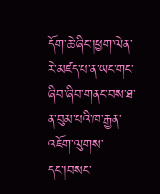དོག་ཆེ་ཞིང་།ཕྱག་ལེན་རེ་མཛད་པ་ན་ཡང་གང་ཞིབ་ཞིབ་གནང་བས་ཐ་ན་བུམ་པའི་ཁ་རྒྱན་འཇོག་ལུགས་དང་།བསང་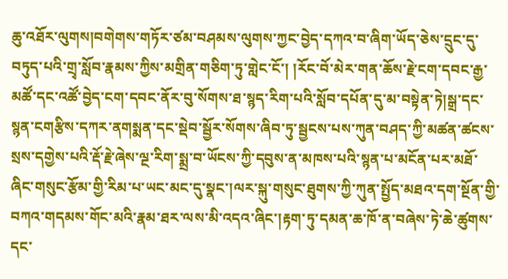ཆུ་འཐོར་ལུགས།བགེགས་གཏོར་ཙམ་བཤམས་ལུགས་ཀྱང་བྱེད་དཀའ་བ་ཞིག་ཡོད་ཅེས་དྲུང་དུ་བཏུད་པའི་གྲྭ་སློབ་རྣམས་ཀྱིས་མགྲིན་གཅིག་ཏུ་གླེང་ངོ་། །རོང་བོ་མེར་གན་ཆོས་རྗེ་ངག་དབང་རྒྱ་མཚོ་དང་འཚོ་བྱེད་ངག་དབང་ནོར་བུ་སོགས་ཐ་སྙད་རིག་པའི་སློབ་དཔོན་དུ་མ་བསྟེན་ཏེ།སྒྲ་དང་སྙན་ངགརྩིས་དཀར་ནགསྨན་དང་སྡེབ་སྦྱོར་སོགས་ཞིབ་ཏུ་སྦྱངས་པས་ཀུན་བཤད་ཀྱི་མཚན་ཚངས་སྲས་དགྱེས་པའི་རྡོ་རྗེ་ཞེས་ལྔ་རིག་སྨྲ་བ་ཡོངས་ཀྱི་དབུས་ན་མཁས་པའི་སྙན་པ་མངོན་པར་མཐོ་ཞིང་གསུང་རྩོམ་གྱི་རིམ་པ་ཡང་མང་དུ་སྣང་།ལར་སྐུ་གསུང་ཐུགས་ཀྱི་ཀུན་སྤྱོད་མཐའ་དག་སྔོན་གྱི་བཀའ་གདམས་གོང་མའི་རྣམ་ཐར་ལས་མི་འདའ་ཞིང་།རྟག་ཏུ་དམན་ཆ་ཁོ་ན་བཞེས་ཏེ་ཆེ་ཚུགས་དང་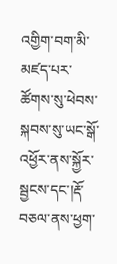འགྱིག་བག་མི་མཛད་པར་ཚོགས་སུ་ཕེབས་སྐབས་སུ་ཡང་སྒོ་འཕྱོར་ནས་སྐྱོར་སྦྱངས་དང་།རྡོ་བཅལ་ནས་ཕྱག་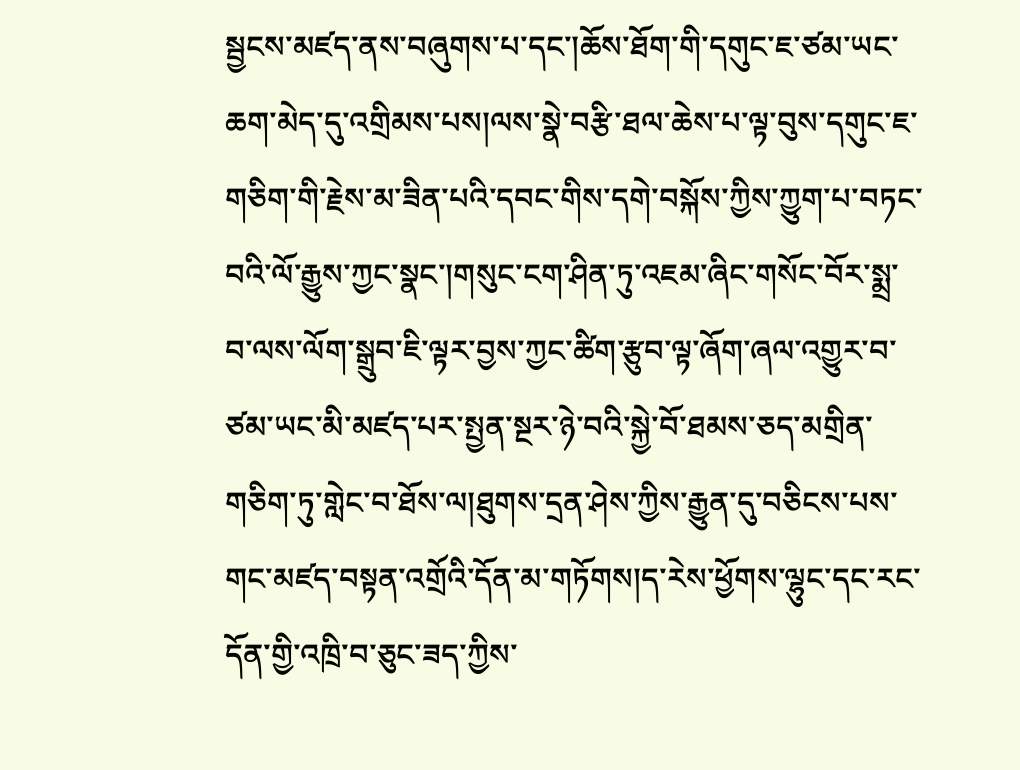སྦྱངས་མཛད་ནས་བཞུགས་པ་དང་།ཆོས་ཐོག་གི་དགུང་ཇ་ཙམ་ཡང་ཆག་མེད་དུ་འགྲིམས་པས།ལས་སྣེ་བརྩི་ཐལ་ཆེས་པ་ལྟ་བུས་དགུང་ཇ་གཅིག་གི་རྗེས་མ་ཟིན་པའི་དབང་གིས་དགེ་བསྐོས་ཀྱིས་ཀྱུག་པ་བཏང་བའི་ལོ་རྒྱུས་ཀྱང་སྣང་།གསུང་ངག་ཤིན་ཏུ་འཇམ་ཞིང་གསོང་བོར་སྨྲ་བ་ལས་ལོག་སྒྲུབ་ཇི་ལྟར་བྱས་ཀྱང་ཚིག་རྩུབ་ལྟ་ཞོག་ཞལ་འགྱུར་བ་ཙམ་ཡང་མི་མཛད་པར་སྤྱན་སྔར་ཉེ་བའི་སྐྱེ་བོ་ཐམས་ཅད་མགྲིན་གཅིག་ཏུ་གླེང་བ་ཐོས་ལ།ཐུགས་དྲན་ཤེས་ཀྱིས་རྒྱུན་དུ་བཅིངས་པས་གང་མཛད་བསྟན་འགྲོའི་དོན་མ་གཏོགས།ད་རེས་ཕྱོགས་ལྷུང་དང་རང་དོན་གྱི་འཁྲི་བ་ཅུང་ཟད་ཀྱིས་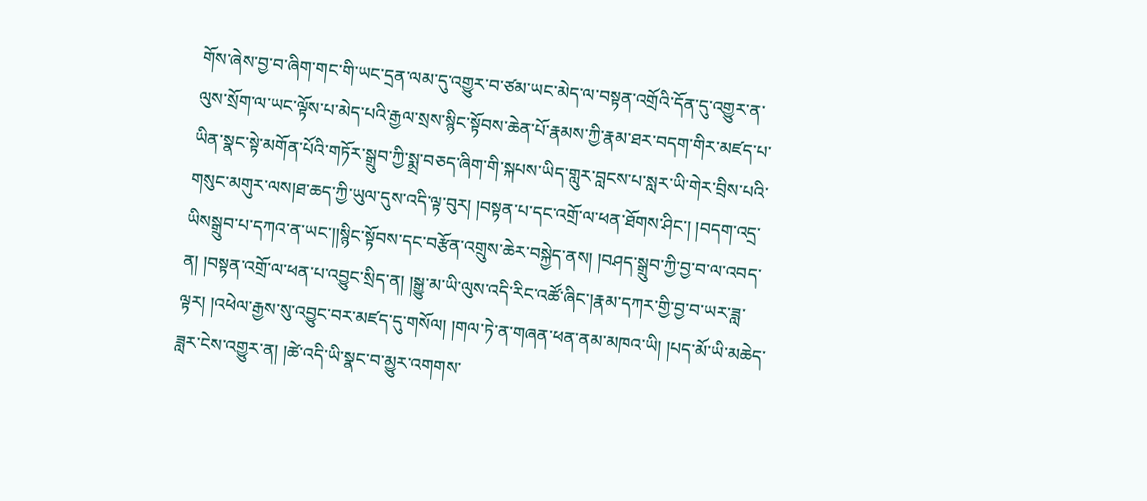གོས་ཞེས་བྱ་བ་ཞིག་གང་གི་ཡང་དྲན་ལམ་དུ་འགྱུར་བ་ཙམ་ཡང་མེད་ལ་བསྟན་འགྲོའི་དོན་དུ་འགྱུར་ན་ལུས་སྲོག་ལ་ཡང་ལྟོས་པ་མེད་པའི་རྒྱལ་སྲས་སྙིང་སྟོབས་ཆེན་པོ་རྣམས་ཀྱི་རྣམ་ཐར་བདག་གིར་མཛད་པ་ཡིན་སྣང་སྟེ་མགོན་པོའི་གཏོར་སྒྲུབ་ཀྱི་སྨྲ་བཅད་ཞིག་གི་སྐཔས་ཡིད་གླུར་བླངས་པ་སླར་ཡི་གེར་བྲིས་པའི་གསུང་མགུར་ལས།ཐ་ཆད་ཀྱི་ཡུལ་དུས་འདི་ལྟ་བུར། །བསྟན་པ་དང་འགྲོ་ལ་ཕན་ཐོགས་ཤིང་། །བདག་འདྲ་ཡིསསྒྲུབ་པ་དཀའ་ན་ཡང་།།སྙིང་སྟོབས་དང་བརྩོན་འགྲུས་ཆེར་བསྐྱེད་ནས། །བཤད་སྒྲུབ་ཀྱི་བྱ་བ་ལ་འབད་ན། །བསྟན་འགྲོ་ལ་ཕན་པ་འབྱུང་སྲིད་ན། །སྒྱུ་མ་ཡི་ལུས་འདི་རིང་འཚོ་ཞིང་།རྣམ་དཀར་གྱི་བྱ་བ་ཡར་ཟླ་ལྟར། །འཕེལ་རྒྱས་སུ་འབྱུང་བར་མཛད་དུ་གསོལ། །གལ་ཏེ་ན་གཞན་ཕན་ནམ་མཁའ་ཡི། །པད་མོ་ཡི་མཆེད་ཟླར་ངེས་འགྱུར་ན། །ཚེ་འདི་ཡི་སྣང་བ་མྱུར་འགགས་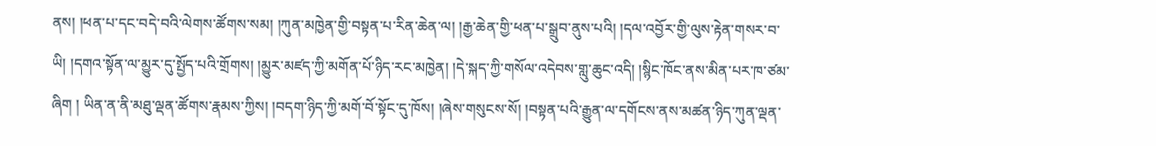ནས། །ཕན་པ་དང་བདེ་བའི་ལེགས་ཚོགས་སམ། །ཀུན་མཁྱེན་གྱི་བསྟན་པ་རིན་ཆེན་ལ། །རྒྱ་ཆེན་གྱི་ཕན་པ་སྒྲུབ་ནུས་པའི། །དལ་འབྱོར་གྱི་ལུས་རྟེན་གསར་བ་ཡི། །དགའ་སྟོན་ལ་མྱུར་དུ་སྤྱོད་པའི་གྲོགས། །མྱུར་མཛད་ཀྱི་མགོན་པོ་ཉིད་རང་མཁྱེན། །དེ་སྐད་ཀྱི་གསོལ་འདེབས་གླུ་ཆུང་འདི། །སྙིང་ཁོང་ནས་མིན་པར་ཁ་ཙམ་ཞིག ། ཡིན་ན་ནི་མཐུ་ལྡན་ཚོགས་རྣམས་ཀྱིས། །བདག་ཉིད་ཀྱི་མགོ་བོ་སྟོང་དུ་ཁོས། །ཞེས་གསུངས་སོ། །བསྟན་པའི་རྒྱུན་ལ་དགོངས་ནས་མཚན་ཉིད་ཀུན་ལྡན་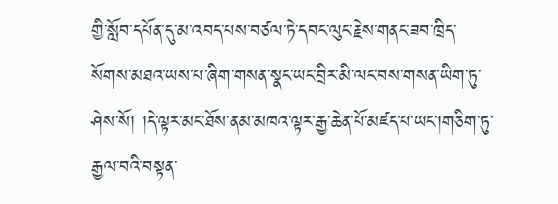གྱི་སློབ་དཔོན་དུ་མ་འབད་པས་བཙལ་ཏེ་དབང་ལུང་རྗེས་གནང་ཟབ་ཁྲིད་སོགས་མཐའ་ཡས་པ་ཞིག་གསན་སྣང་ཡང་བྲིར་མི་ལང་བས་གསན་ཡིག་ཏུ་ཤེས་སོ། །དེ་ལྟར་མང་ཐོས་ནམ་མཁའ་ལྟར་རྒྱ་ཆེན་པོ་མཛད་པ་ཡང་།གཅིག་ཏུ་རྒྱལ་བའི་བསྟན་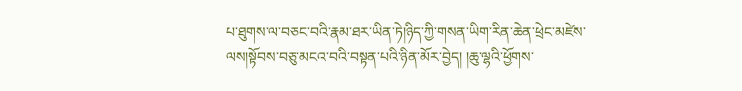པ་ཐུགས་ལ་བཅང་བའི་རྣམ་ཐར་ཡིན་ཏེ།ཉིད་ཀྱི་གསན་ཡིག་རིན་ཆེན་ཕྲེང་མཛེས་ལས།སྟོབས་བཅུ་མངའ་བའི་བསྟན་པའི་ཉིན་མོར་བྱེད། །ཆུ་ལྷའི་ཕྱོགས་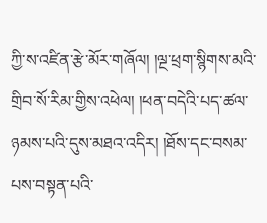ཀྱི་ས་འཛིན་རྩེ་མོར་གཞོལ། །ལྔ་ཕྲག་སྙིགས་མའི་གྲིབ་སོ་རིམ་གྱིས་འཕེལ། །ཕན་བདེའི་པད་ཚལ་ཉམས་པའི་དུས་མཐའ་འདིར། །ཐོས་དང་བསམ་པས་བསྟན་པའི་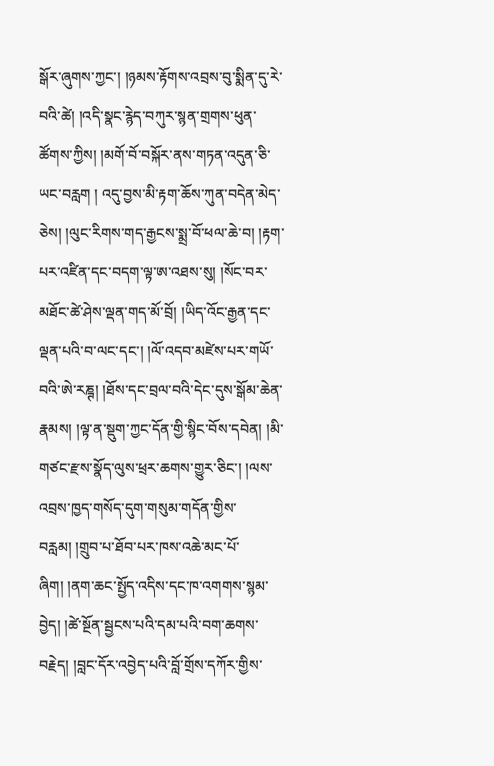སྒོར་ཞུགས་ཀྱང་། །ཉམས་རྟོགས་འབྲས་བུ་སྨིན་དུ་རེ་བའི་ཚེ། །འདི་སྣང་རྙེད་བཀུར་སྙན་གྲགས་ཕུན་ཚོགས་ཀྱིས། །མགོ་བོ་བསྐོར་ནས་གཏན་འདུན་ཅི་ཡང་བརླག ། འདུ་བྱས་མི་རྟག་ཆོས་ཀུན་བདེན་མེད་ཅེས། །ལུང་རིགས་གད་རྒྱངས་སྨྲ་བོ་ཕལ་ཆེ་བ། །རྟག་པར་འཛིན་དང་བདག་ལྟ་ཨ་འཐས་སུ། །སོང་བར་མཐོང་ཚེ་ཤེས་ལྡན་གད་མོ་བྲོ། །ཡིད་འོང་རྒྱན་དང་ལྡན་པའི་བ་ལང་དང་། །ལོ་འདབ་མཛེས་པར་གཡོ་བའི་ཨེ་རཎྚ། །ཐོས་དང་བྲལ་བའི་དེང་དུས་སྒོམ་ཆེན་རྣམས། །ལྟ་ན་སྡུག་ཀྱང་དོན་གྱི་སྙིང་བོས་དབེན། །མི་གཙང་རྫས་སྣོད་ལུས་ཕྲར་ཆགས་གྱུར་ཅིང་། །ལས་འབྲས་ཁྱད་གསོད་དུག་གསུམ་གདོན་གྱིས་བརླམ། །གྲུབ་པ་ཐོབ་པར་ཁས་འཆེ་མང་པོ་ཞིག། །ནག་ཆང་སྤྱོད་འདིས་དང་ཁ་འགགས་སྙམ་བྱེད། །ཚེ་སྔོན་སྦྱངས་པའི་དམ་པའི་བག་ཆགས་བརྗེད། །བླང་དོར་འབྱེད་པའི་བློ་གྲོས་དཀོར་གྱིས་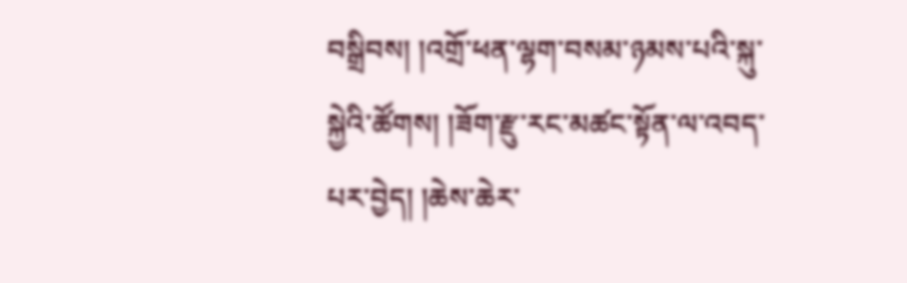བསྒྲིབས། །འགྲོ་ཕན་ལྷག་བསམ་ཉམས་པའི་སྐུ་སྐྱེའི་ཚོགས། །ཟོག་རྫུ་རང་མཚང་སྟོན་ལ་འབད་པར་བྱེད། །ཆེས་ཆེར་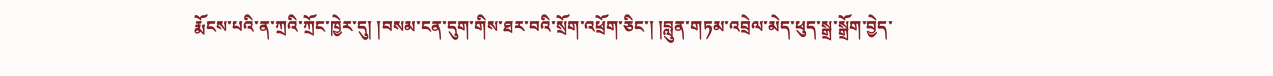རྨོངས་པའི་ན་ཀྲའི་ཀྲོང་ཁྱེར་དུ། །བསམ་ངན་དུག་གིས་ཐར་བའི་སྲོག་འཕྲོག་ཅིང་། །བླུན་གཏམ་འབྲེལ་མེད་ཕུད་སྒྲ་སྒྲོག་བྱེད་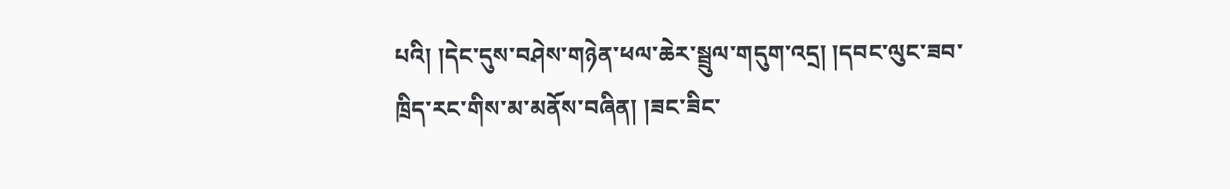པའི། །དེང་དུས་བཤེས་གཉེན་ཕལ་ཆེར་སྦྲུལ་གདུག་འདྲ། །དབང་ལུང་ཟབ་ཁྲིད་རང་གིས་མ་མནོས་བཞིན། །ཟང་ཟིང་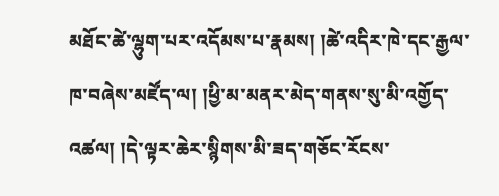མཐོང་ཚེ་ལྷུག་པར་འདོམས་པ་རྣམས། །ཚེ་འདིར་ཁེ་དང་རྒྱལ་ཁ་བཞེས་མཛོད་ལ། །ཕྱི་མ་མནར་མེད་གནས་སུ་མི་འགྱོད་འཚལ། །དེ་ལྟར་ཆེར་སྙིགས་མི་ཟད་གཅོང་རོངས་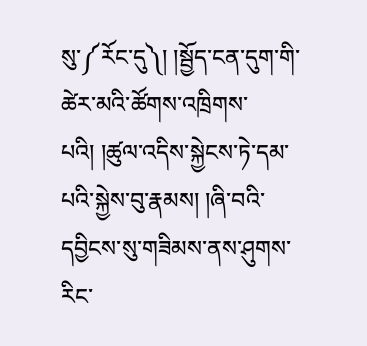སུ་༼རོང་དུ༽། །སྦྱོད་ངན་དུག་གི་ཚེར་མའི་ཚོགས་འཁྲིགས་པའི། །ཚུལ་འདིས་སྐྱེངས་ཏེ་དམ་པའི་སྐྱེས་བུ་རྣམས། །ཞི་བའི་དབྱིངས་སུ་གཟིམས་ནས་ཤུགས་རིང་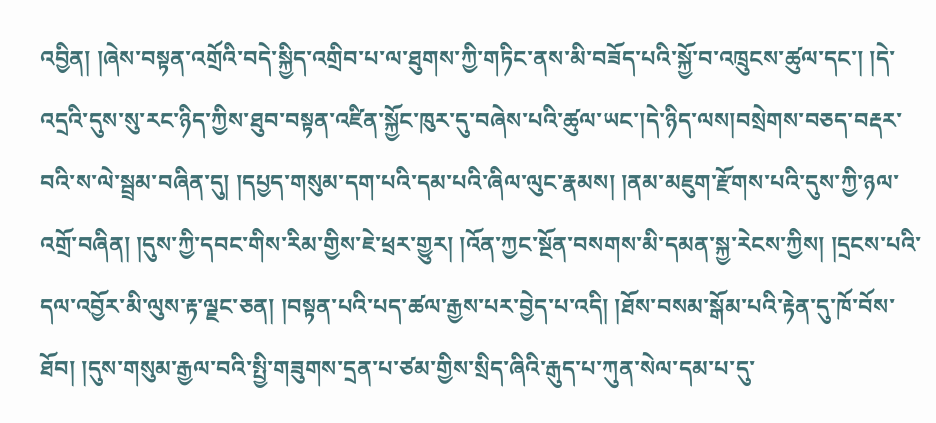འབྱིན། །ཞེས་བསྟན་འགྲོའི་བདེ་སྐྱིད་འགྲིབ་པ་ལ་ཐུགས་ཀྱི་གཏིང་ནས་མི་བཟོད་པའི་སྐྱོ་བ་འཁྲུངས་ཚུལ་དང་། །དེ་འདྲའི་དུས་སུ་རང་ཉིད་ཀྱིས་ཐུབ་བསྟན་འཛིན་སྐྱོང་ཁུར་དུ་བཞེས་པའི་ཚུལ་ཡང་།དེ་ཉིད་ལས།བསྲེགས་བཅད་བརྡར་བའི་ས་ལེ་སྦྲམ་བཞིན་དུ། །དཔྱད་གསུམ་དག་པའི་དམ་པའི་ཞིལ་ལུང་རྣམས། །ནམ་མཇུག་རྫོགས་པའི་དུས་ཀྱི་ཉལ་འགྲོ་བཞིན། །དུས་ཀྱི་དབང་གིས་རིམ་གྱིས་ཇེ་ཕྲར་གྱུར། །འོན་ཀྱང་སྔོན་བསགས་མི་དམན་སྐྱ་རེངས་ཀྱིས། །དྲངས་པའི་དལ་འབྱོར་མི་ལུས་རྟ་ལྗང་ཅན། །བསྟན་པའི་པད་ཚལ་རྒྱས་པར་བྱེད་པ་འདི། །ཐོས་བསམ་སྒོམ་པའི་རྟེན་དུ་ཁོ་བོས་ཐོབ། །དུས་གསུམ་རྒྱལ་བའི་སྤྱི་གཟུགས་དྲན་པ་ཙམ་གྱིས་སྲིད་ཞིའི་རྒུད་པ་ཀུན་སེལ་དམ་པ་དུ་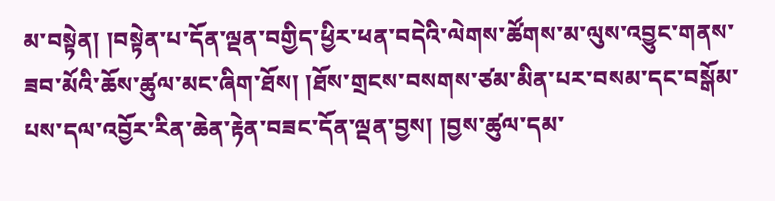མ་བསྟེན། །བསྟེན་པ་དོན་ལྡན་བགྱིད་ཕྱིར་ཕན་བདེའི་ལེགས་ཚོགས་མ་ལུས་འབྱུང་གནས་ཟབ་མོའི་ཆོས་ཚུལ་མང་ཞིག་ཐོས། །ཐོས་གྲངས་བསགས་ཙམ་མིན་པར་བསམ་དང་བསྒོམ་པས་དལ་འབྱོར་རིན་ཆེན་རྟེན་བཟང་དོན་ལྡན་བྱས། །བྱས་ཚུལ་དམ་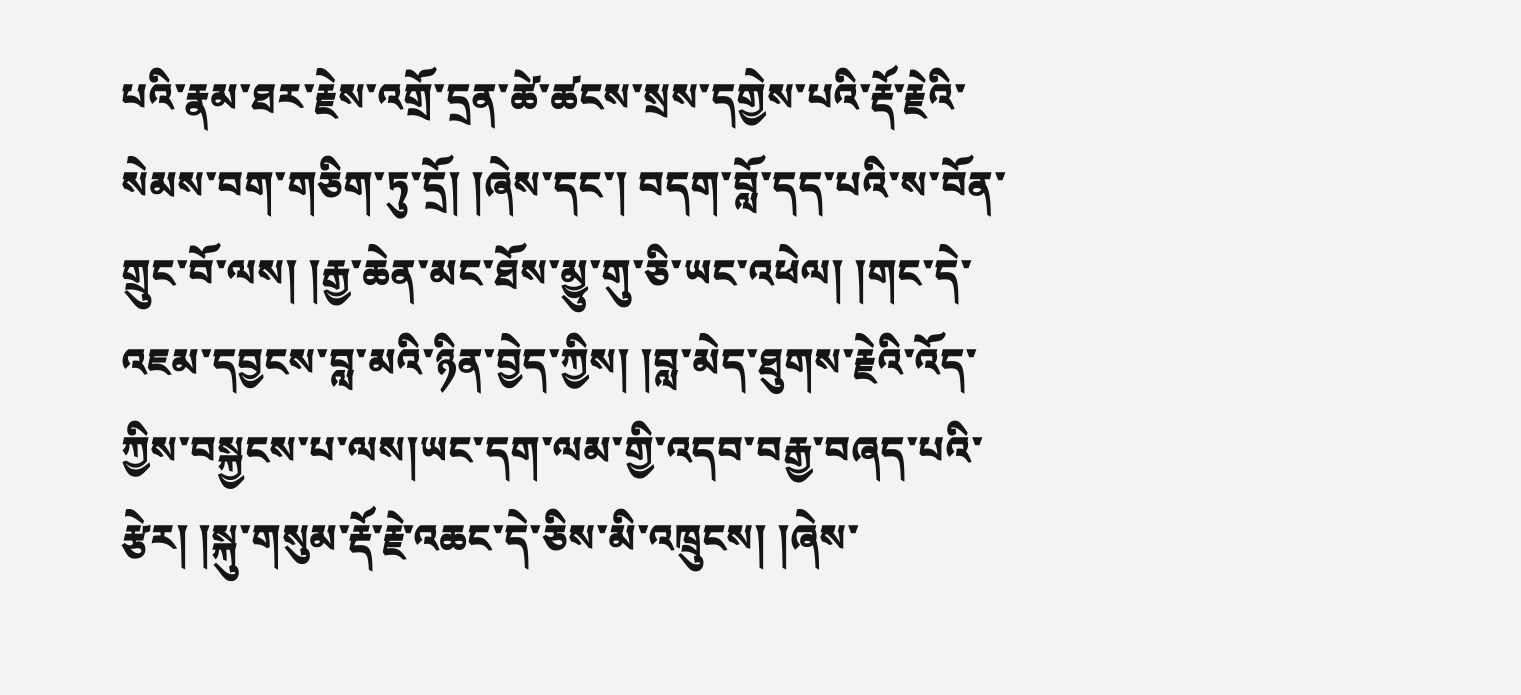པའི་རྣམ་ཐར་རྗེས་འགྲོ་དྲན་ཚེ་ཚངས་སྲས་དགྱེས་པའི་རྡོ་རྗེའི་སེམས་བག་གཅིག་ཏུ་དྲོ། །ཞེས་དང་། བདག་བློ་དད་པའི་ས་བོན་གྲུང་བོ་ལས། །རྒྱ་ཆེན་མང་ཐོས་མྱུ་གུ་ཅི་ཡང་འཕེལ། །གང་དེ་འཇམ་དབྱངས་བླ་མའི་ཉིན་བྱེད་ཀྱིས། །བླ་མེད་ཐུགས་རྗེའི་འོད་ཀྱིས་བསྐྱངས་པ་ལས།ཡང་དག་ལམ་གྱི་འདབ་བརྒྱ་བཞད་པའི་རྩེར། །སྐུ་གསུམ་རྡོ་རྗེ་འཆང་དེ་ཅིས་མི་འཁྲུངས། །ཞེས་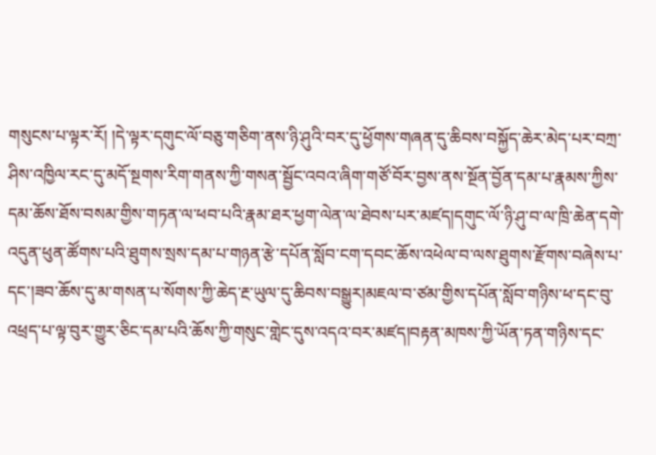གསུངས་པ་ལྟར་རོ། །དེ་ལྟར་དགུང་ལོ་བཅུ་གཅིག་ནས་ཉི་ཤུའི་བར་དུ་ཕྱོགས་གཞན་དུ་ཆིབས་བསྐྱོད་ཆེར་མེད་པར་བཀྲ་ཤིས་འཁྱིལ་རང་དུ་མདོ་སྔགས་རིག་གནས་ཀྱི་གསན་སྦྱོང་འབའ་ཞིག་གཙོ་བོར་བྱས་ནས་སྔོན་བྱོན་དམ་པ་རྣམས་ཀྱིས་དམ་ཆོས་ཐོས་བསམ་གྱིས་གཏན་ལ་ཕབ་པའི་རྣམ་ཐར་ཕྱག་ལེན་ལ་ཐེབས་པར་མཛད།དགུང་ལོ་ཉི་ཤུ་བ་ལ་ཁྲི་ཆེན་དགེ་འདུན་ཕུན་ཚོགས་པའི་ཐུགས་སྲས་དམ་པ་གཉན་རྩེ་དཔོན་སློབ་ངག་དབང་ཆོས་འཕེལ་བ་ལས་ཐུགས་རྫོགས་བཞེས་པ་དང་།ཟབ་ཆོས་དུ་མ་གསན་པ་སོགས་ཀྱི་ཆེད་རྔ་ཡུལ་དུ་ཆིབས་བསྒྱུར།མཇལ་བ་ཙམ་གྱིས་དཔོན་སློབ་གཉིས་ཕ་དང་བུ་འཕྲད་པ་ལྟ་བུར་གྱུར་ཅིང་དམ་པའི་ཆོས་ཀྱི་གསུང་གླེང་དུས་འདའ་བར་མཛད།བརྟན་མཁས་ཀྱི་ཡོན་ཏན་གཉིས་དང་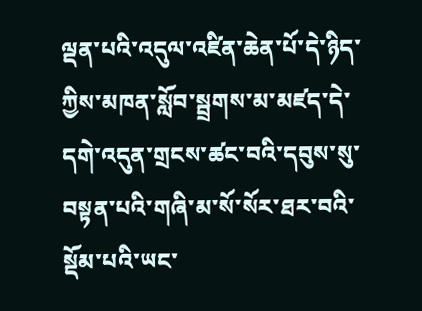ལྡན་པའི་འདུལ་འཛིན་ཆེན་པོ་དེ་ཉིད་ཀྱིས་མཁན་སློབ་སྦྲགས་མ་མཛད་དེ་དགེ་འདུན་གྲངས་ཚང་བའི་དབུས་སུ་བསྟན་པའི་གཞི་མ་སོ་སོར་ཐར་བའི་སྡོམ་པའི་ཡང་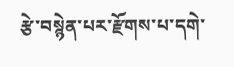རྩེ་བསྙེན་པར་རྫོགས་པ་དགེ་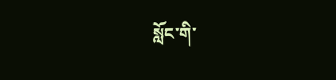སློང་གི་